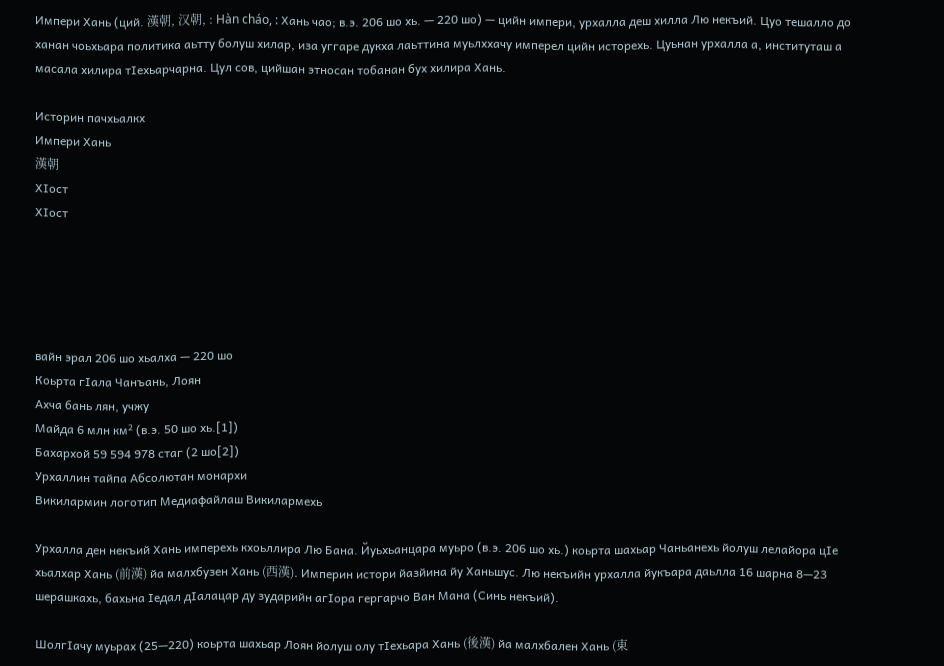Импери Хань (ций. 漢朝, 汉朝, : Hàn cháo, : Хань чао; в.э. 206 шо хь. — 220 шо) — цийн импери, урхалла деш хилла Лю некъий. Цуо тешалло до ханан чоьхьара политика аьтту болуш хилар, иза уггаре дукха лаьттина муьлххачу имперел цийн исторехь. Цуьнан урхалла а, институташ а масала хилира тӀехьарчарна. Цул сов, цийшан этносан тобанан бух хилира Хань.

Историн пачхьалкх
Импери Хань
漢朝
ХӀост
ХӀост





вайн эрал 206 шо хьалха — 220 шо
Коьрта гӀала Чанъань, Лоян
Ахча бань лян, учжу
Майда 6 млн км² (в.э. 50 шо хь.[1])
Бахархой 59 594 978 стаг (2 шо[2])
Урхаллин тайпа Абсолютан монархи
Викилармин логотип Медиафайлаш Викилармехь

Урхалла ден некъий Хань имперехь кхоьллира Лю Бана. Йуьхьанцара муьро (в.э. 206 шо хь.) коьрта шахьар Чаньанехь йолуш лелайора цӀе хьалхар Хань (前漢) йа малхбузен Хань (西漢). Империн истори йазйина йу Ханьшус. Лю некъийн урхалла йукъара даьлла 16 шарна 8—23 шерашкахь, бахьна Ӏедал дӀалацар ду зударийн агӀора гергарчо Ван Мана (Синь некъий).

ШолгӀачу муьрах (25—220) коьрта шахьар Лоян йолуш олу тӀехьара Хань (後漢) йа малхбален Хань (東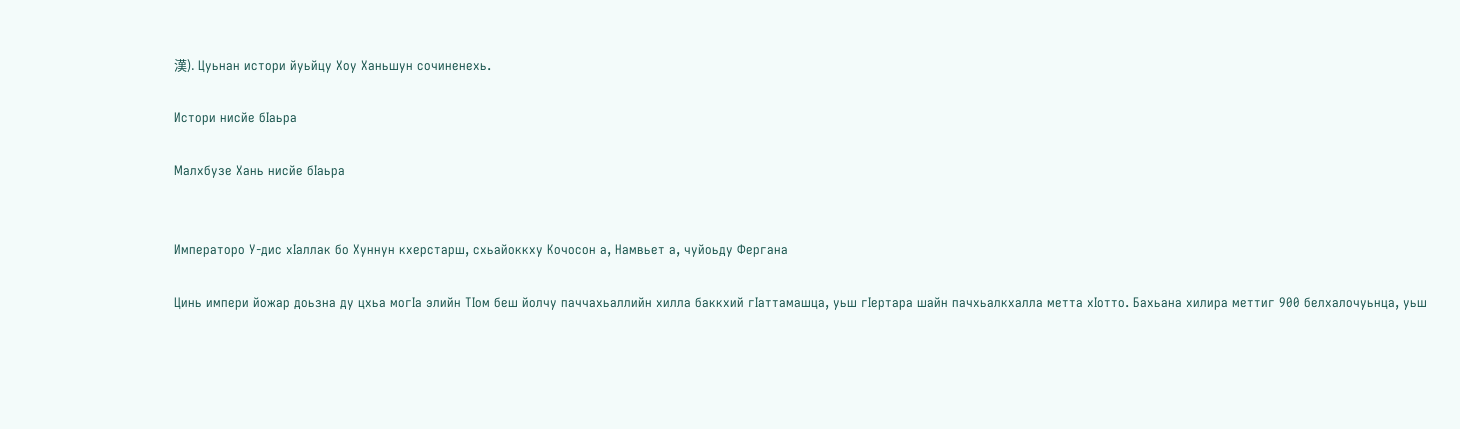漢). Цуьнан истори йуьйцу Хоу Ханьшун сочиненехь.

Истори нисйе бӀаьра

Малхбузе Хань нисйе бӀаьра


Императоро У-дис хӀаллак бо Хуннун кхерстарш, схьайоккху Кочосон а, Намвьет а, чуйоьду Фергана

Цинь импери йожар доьзна ду цхьа могӀа элийн ТӀом беш йолчу паччахьаллийн хилла баккхий гӀаттамашца, уьш гӀертара шайн пачхьалкхалла метта хӀотто. Бахьана хилира меттиг 900 белхалочуьнца, уьш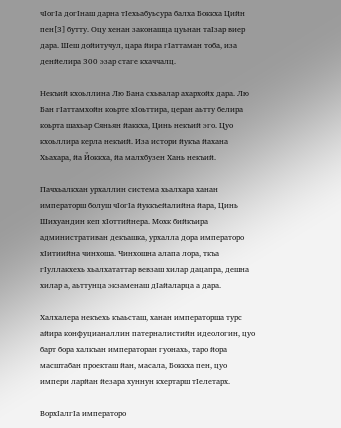чӀогӀа догӀнаш дарна тӀехьабуьсура балха Боккха Цийн пен[3] бутту. Оцу хенан законашца цуьнан таӀзар виер дара. Шеш дойитучул, цара йира гӀаттаман тоба, иза денйелира 300 эзар стаге кхаччалц.

Некъий кхоьллина Лю Бана схьвалар ахархойх дара. Лю Бан гӀаттамхойн коьрте хӀоьттира, церан аьтту белира коьрта шахьар Сяньян йаккха, Цинь некъий эго. Цуо кхоьллира керла некъий. Иза истори йукъа йахана Хьахара, йа Йоккха, йа малхбузен Хань некъий.

Пачхьалкхан урхаллин система хьалхара ханан императорш болуш чӀогӀа йуккъейалийна йара, Цинь Шихуандин кеп хӀоттийнера. Мохк бийкъира административан декъашка, урхалла дора императоро хӀитиийна чинхоша. Чинхошна алапа лора, ткъа гӀуллакхехь хьалхататтар вевзаш хилар дацапра, дешна хилар а, аьттунца экзаменаш дӀайаларца а дара.

Халхалера некъехь къаьсташ, ханан императорша турс айира конфуцианаллин патерналистийн идеологин, цуо барт бора халкъан императоран гуонахь, таро йора масштабан проекташ йан, масала, Боккха пен, цуо импери ларйан йезара хуннун кхертарш тӀелетарх.

ВорхӀалгӀа императоро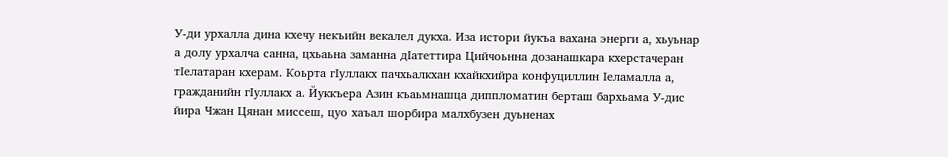У-ди урхалла дина кхечу некъийн векалел дукха. Иза истори йукъа вахана энерги а, хьуьнар а долу урхалча санна, цхьаьна заманна дӀатеттира Цийчоьнна дозанашкара кхерстачеран тӀелатаран кхерам. Коьрта гӀуллакх пачхьалкхан кхайкхийра конфуциллин Ӏеламалла а, гражданийн гӀуллакх а. Йуккъера Азин къаьмнашца диппломатин берташ бархьама У-дис йира Чжан Цянан миссеш, цуо хаъал шорбира малхбузен дуьненах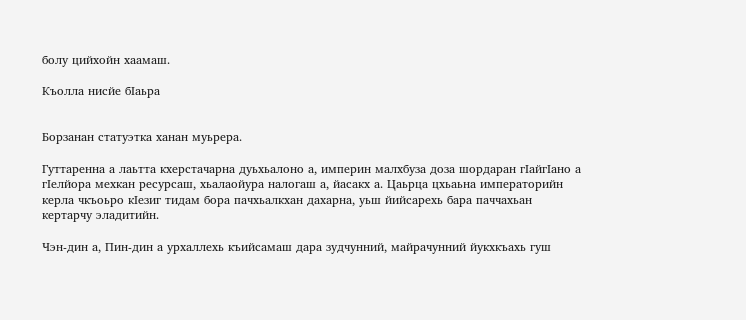болу цийхойн хаамаш.

Къолла нисйе бӀаьра


Борзанан статуэтка ханан муьрера.

Гуттаренна а лаьтта кхерстачарна дуьхьалоно а, империн малхбуза доза шордаран гӀайгӀано а гӀелйора мехкан ресурсаш, хьалаойура налогаш а, йасакх а. Цаьрца цхьаьна императорийн керла чкъоьро кӀезиг тидам бора пачхьалкхан дахарна, уьш йийсарехь бара паччахьан кертарчу эладитийн.

Чэн-дин а, Пин-дин а урхаллехь къийсамаш дара зудчунний, майрачунний йукхкъахь гуш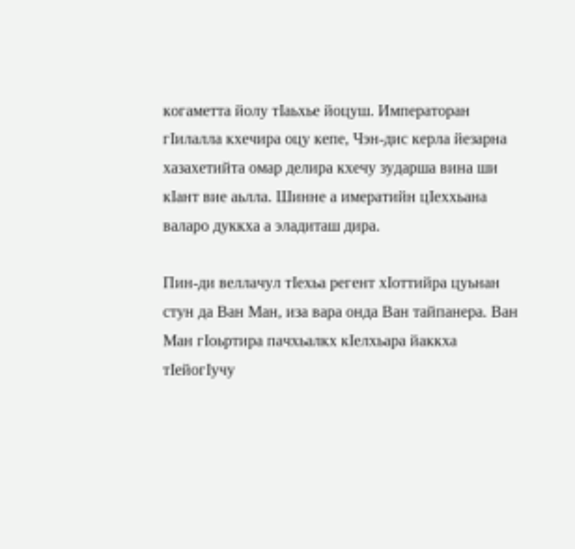когаметта йолу тӀаьхье йоцуш. Императоран гӀилалла кхечира оцу кепе, Чэн-дис керла йезарна хазахетийта омар делира кхечу зударша вина ши кӀант вие аьлла. Шинне а имератийн цӀеххьана валаро дуккха а эладиташ дира.

Пин-ди веллачул тӀехьа регент хӀоттийра цуьнан стун да Ван Ман, иза вара онда Ван тайпанера. Ван Ман гӀоьртира пачхьалкх кӀелхьара йаккха тӀейогӀучу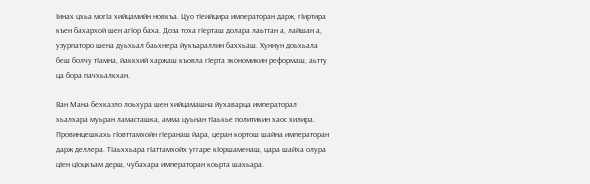Ӏинах цхьа могӀа хийцамийн новкъа. Цуо тӀеийцира императоран дарж, гӀиртира къен бахархой шен агӀор баха. Доза тоха гӀерташ долара лаьттан а, лайшан а, узурпаторо шена дуьхьал баьхнера йукъараллин баххьаш. Хуннун доьхьала беш болчу тӀамна, йаккхий харжаш къовла гӀерта экономикин реформаш, аьтту ца бора пачхьалкхан.

Ван Мана бехказло лоьхура шен хийцамашна йухаварца императорал хьалхара муьран ламасташка, амма цуьнан тӀаьхье политикин хаос хилира. Провинцешкахь гӀовттамхойн гӀеранаш йара, церан кортош шайна императоран дарж деллера. ТӀаьххьара гӀаттамхойх уггаре кӀоршаменаш, цара шайха олура цӀен цӀоцкъам дерш, чубахара императоран коьрта шахьара.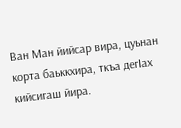Ван Ман йийсар вира, цуьнан корта баьккхира, ткъа дегӀах кийсигаш йира.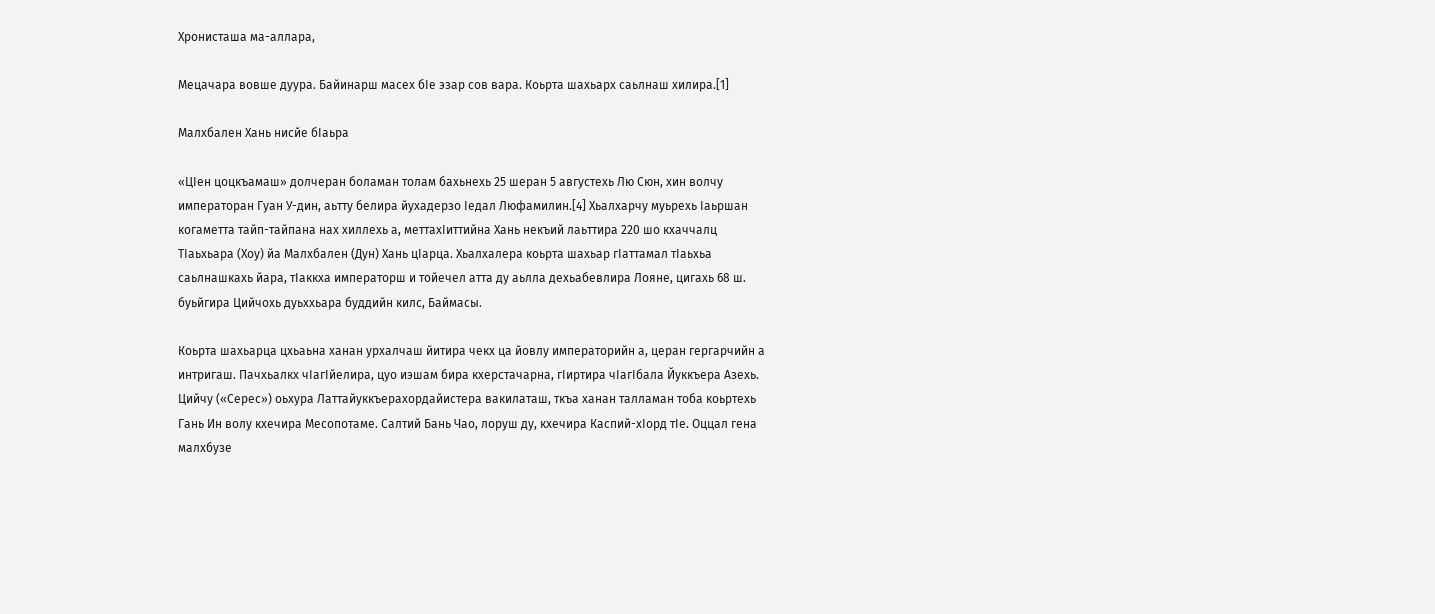Хронисташа ма-аллара,

Мецачара вовше дуура. Байинарш масех бӀе эзар сов вара. Коьрта шахьарх саьлнаш хилира.[1]

Малхбален Хань нисйе бӀаьра

«ЦӀен цоцкъамаш» долчеран боламан толам бахьнехь 25 шеран 5 августехь Лю Сюн, хин волчу императоран Гуан У-дин, аьтту белира йухадерзо Ӏедал Люфамилин.[4] Хьалхарчу муьрехь Ӏаьршан когаметта тайп-тайпана нах хиллехь а, меттахӀиттийна Хань некъий лаьттира 220 шо кхаччалц ТӀаьхьара (Хоу) йа Малхбален (Дун) Хань цӀарца. Хьалхалера коьрта шахьар гӀаттамал тӀаьхьа саьлнашкахь йара, тӀаккха императорш и тойечел атта ду аьлла дехьабевлира Лояне, цигахь 68 ш. буьйгира Цийчохь дуьххьара буддийн килс, Баймасы.

Коьрта шахьарца цхьаьна ханан урхалчаш йитира чекх ца йовлу императорийн а, церан гергарчийн а интригаш. Пачхьалкх чӀагӀйелира, цуо иэшам бира кхерстачарна, гӀиртира чӀагӀбала Йуккъера Азехь. Цийчу («Серес») оьхура Латтайуккъерахордайистера вакилаташ, ткъа ханан талламан тоба коьртехь Гань Ин волу кхечира Месопотаме. Салтий Бань Чао, лоруш ду, кхечира Каспий-хӀорд тӀе. Оццал гена малхбузе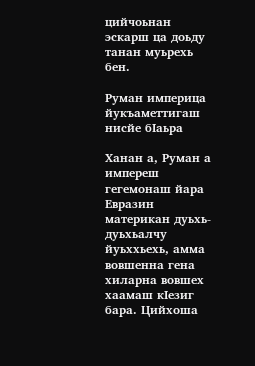цийчоьнан эскарш ца доьду танан муьрехь бен.

Руман империца йукъаметтигаш нисйе бӀаьра

Ханан а, Руман а импереш гегемонаш йара Евразин материкан дуьхь-дуьхьалчу йуьххьехь, амма вовшенна гена хиларна вовшех хаамаш кӀезиг бара. Цийхоша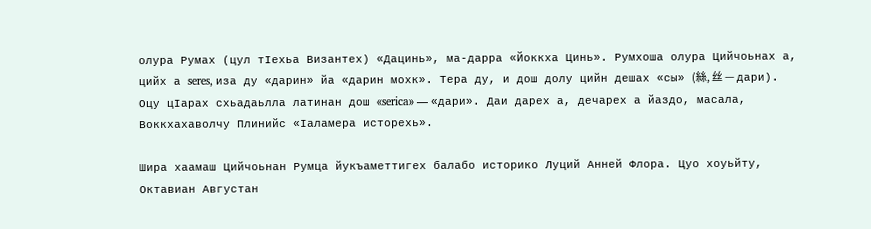олура Румах (цул тӀехьа Византех) «Дацинь», ма-дарра «Йоккха Цинь». Румхоша олура Цийчоьнах а, цийх а seres, иза ду «дарин» йа «дарин мохк». Тера ду, и дош долу цийн дешах «сы» (絲, 丝 — дари). Оцу цӀарах схьадаьлла латинан дош «serica» — «дари». Даи дарех а, дечарех а йаздо, масала, Воккхахаволчу Плинийс «Ӏаламера исторехь».

Шира хаамаш Цийчоьнан Румца йукъаметтигех балабо историко Луций Анней Флора. Цуо хоуьйту, Октавиан Августан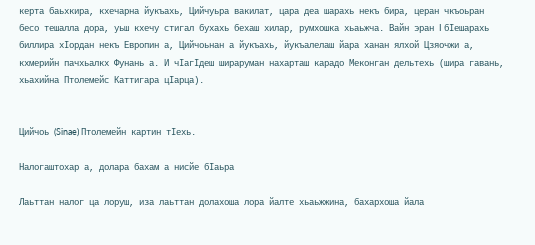керта баьхкира, кхечарна йукъахь, Цийчуьра вакилат, цара деа шарахь некъ бира, церан чкъоьран бесо тешалла дора, уьш кхечу стигал бухахь бехаш хилар, румхошка хьаьжча. Вайн эран I бӀешарахь биллира хӀордан некъ Европин а, Цийчоьнан а йукъахь, йукъалелаш йара ханан ялхой Цзяочжи а, кхмерийн пачхьалкх Фунань а. И чӀагӀдеш шираруман нахарташ карадо Меконган дельтехь (шира гавань, хьахийна Птолемейс Каттигара цӀарца).


Цийчоь (Sinae) Птолемейн картин тӀехь.

Налогаштохар а, долара бахам а нисйе бӀаьра

Лаьттан налог ца лоруш, иза лаьттан долахоша лора йалте хьаьжжина, бахархоша йала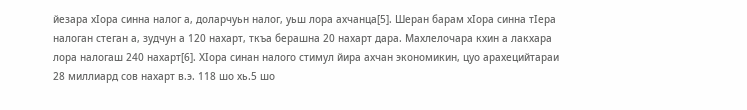йезара хӀора синна налог а, доларчуьн налог, уьш лора ахчанца[5]. Шеран барам хӀора синна тӀера налоган стеган а, зудчун а 120 нахарт, ткъа берашна 20 нахарт дара. Махлелочара кхин а лакхара лора налогаш 240 нахарт[6]. ХӀора синан налого стимул йира ахчан экономикин, цуо арахецийтараи 28 миллиард сов нахарт в.э. 118 шо хь.5 шо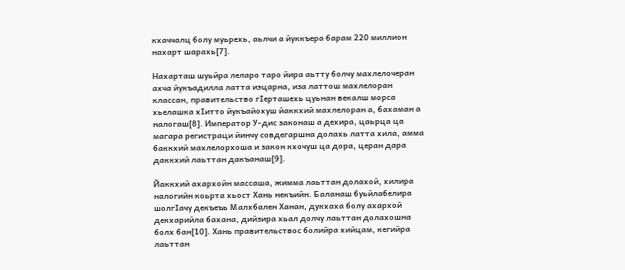кхаччалц болу муьрехь, аьлчи а йуккъера барам 220 миллион нахарт шарахь[7].

Нахарташ шуьйра леларо таро йира аьтту болчу махлелочеран ахча йукъадилла латта иэцарна, иза латтош махлелоран классан, правительство гӀерташехь цуьнан векалш морса хьелашка хӀитто йукъайохуш йаккхий махлелоран а, бахаман а налогаш[8]. Император У-дис законаш а дехира, цаьрца ца магара регистраци йинчу совдегаршна долахь латта хила, амма баккхий махлелорхоша и закон кхочуш ца дора, церан дара даккхий лаьттан дакъанаш[9].

Йаккхий ахархойн массаша, жимма лаьттан долахой, хилира налогийн коьрта хьост Хань некъийн. Баланаш буьйлабелира шолгӀачу декъеъь Малхбален Ханан, дукхаха болу ахархой декхарийла бахана, дийзира хьал долчу лаьттан долахошна болх бан[10]. Хань правительствос болийра хийцам, кегийра лаьттан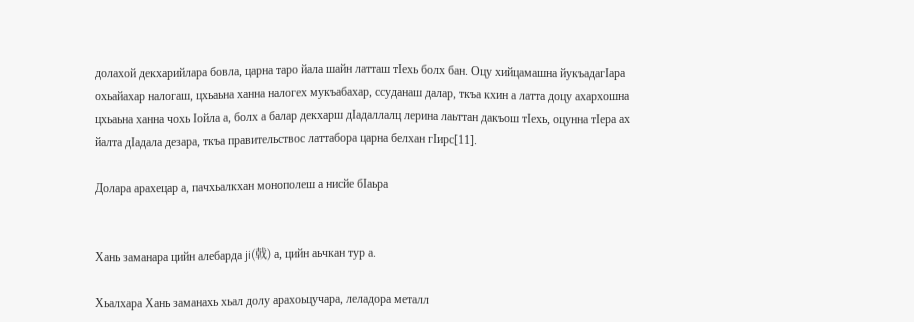долахой декхарийлара бовла, царна таро йала шайн латташ тӀехь болх бан. Оцу хийцамашна йукъадагӀара охьайахар налогаш, цхьаьна ханна налогех мукъабахар, ссуданаш далар, ткъа кхин а латта доцу ахархошна цхьаьна ханна чохь Ӏойла а, болх а балар декхарш дӀадаллалц лерина лаьттан дакъош тӀехь, оцунна тӀера ах йалта дӀадала дезара, ткъа правительствос латтабора царна белхан гӀирс[11].

Долара арахецар а, пачхьалкхан монополеш а нисйе бӀаьра


Хань заманара цийн алебарда ji(戟) а, цийн аьчкан тур а.

Хьалхара Хань заманахь хьал долу арахоьцучара, леладора металл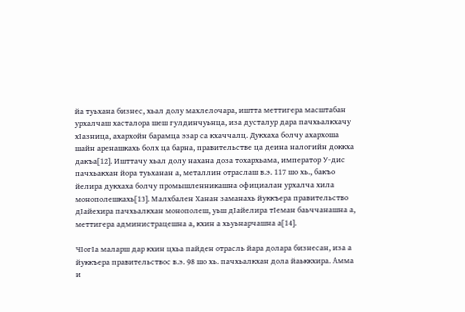йа туьхана бизнес, хьал долу махлелочара, иштта меттигера масштабан урхалчаш хасталора шеш гулдинчуьнца, иза дусталур дара пачхьалкхачу хӀазница, ахархойн барамца эзар са кхаччалц. Дукхаха болчу ахархоша шайн аренашкахь болх ца барна, правительстве ца деина налогийн доккха дакъа[12]. Ишттачу хьал долу нахана доза тохархьама, император У-дис пачхьакхан йора туьханан а, металлин отраслаш в.э. 117 шо хь., бакъо йелира дукхаха болчу промышленникашна официалан урхалча хила монополешкахь[13]. Малхбален Ханан заманахь йуккъера правительство дӀайехира пачхьалкхан монополеш, уьш дӀайелира тӀеман баьччанашна а, меттигера администрацешна а, кхин а хьуьнарчашна а[14].

ЧӀогӀа маларш дар кхин цхьа пайден отрасль йара долара бизнесан, иза а йуккъера правительствос в.э. 98 шо хь. пачхьалкхан дола йаьккхира. Амма и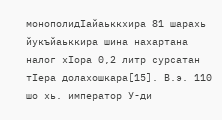монополидӀайаьккхира 81 шарахь йукъйаьккира шина нахартана налог хӀора 0,2 литр сурсатан тӀера долахошкара[15]. В.э. 110 шо хь. император У-ди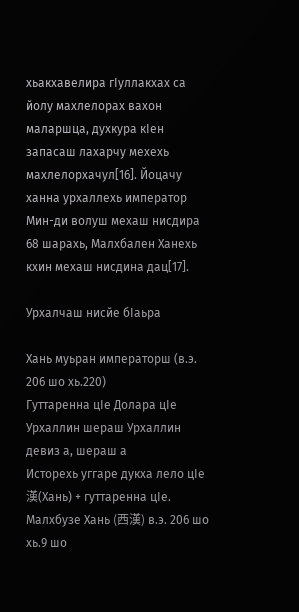хьакхавелира гӀуллакхах са йолу махлелорах вахон маларшца, духкура кӀен запасаш лахарчу мехехь махлелорхачул[16]. Йоцачу ханна урхаллехь император Мин-ди волуш мехаш нисдира 68 шарахь, Малхбален Ханехь кхин мехаш нисдина дац[17].

Урхалчаш нисйе бӀаьра

Хань муьран императорш (в.э. 206 шо хь.220)
Гуттаренна цӀе Долара цӀе Урхаллин шераш Урхаллин девиз а, шераш а
Исторехь уггаре дукха лело цӀе 漢(Хань) + гуттаренна цӀе.
Малхбузе Хань (西漢) в.э. 206 шо хь.9 шо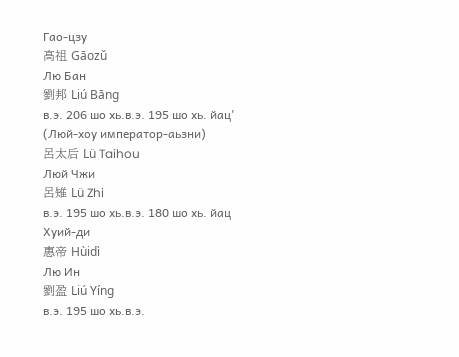Гао-цзу
高祖 Gāozǔ
Лю Бан
劉邦 Liú Bāng
в.э. 206 шо хь.в.э. 195 шо хь. йац'
(Люй-хоу император-аьзни)
呂太后 Lü Taihou
Люй Чжи
呂雉 Lü Zhi
в.э. 195 шо хь.в.э. 180 шо хь. йац
Хуий-ди
惠帝 Hùidì
Лю Ин
劉盈 Liú Yíng
в.э. 195 шо хь.в.э.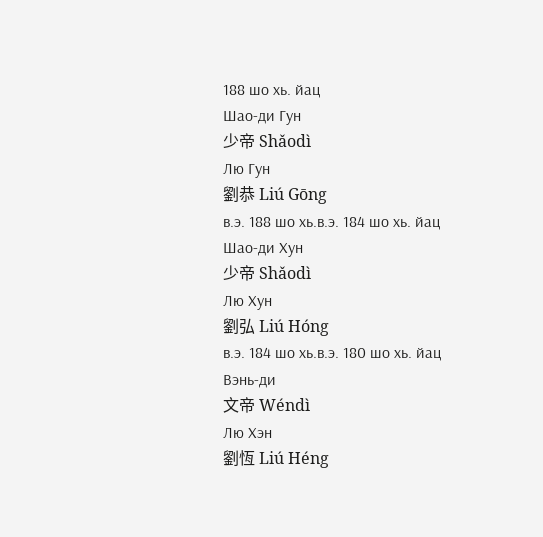188 шо хь. йац
Шао-ди Гун
少帝 Shǎodì
Лю Гун
劉恭 Liú Gōng
в.э. 188 шо хь.в.э. 184 шо хь. йац
Шао-ди Хун
少帝 Shǎodì
Лю Хун
劉弘 Liú Hóng
в.э. 184 шо хь.в.э. 180 шо хь. йац
Вэнь-ди
文帝 Wéndì
Лю Хэн
劉恆 Liú Héng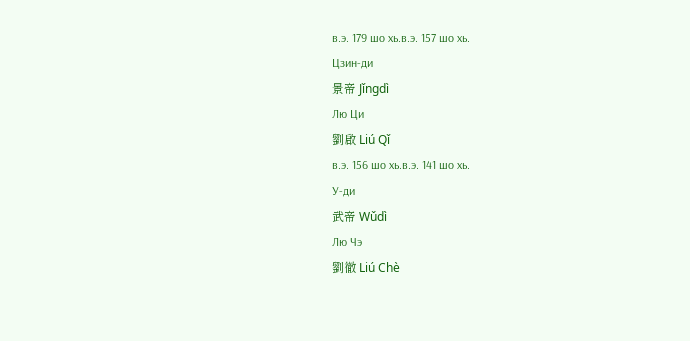в.э. 179 шо хь.в.э. 157 шо хь.
Цзин-ди
景帝 Jǐngdì
Лю Ци
劉啟 Liú Qǐ
в.э. 156 шо хь.в.э. 141 шо хь.
У-ди
武帝 Wǔdì
Лю Чэ
劉徹 Liú Chè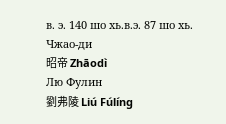в. э. 140 шо хь.в.э. 87 шо хь.
Чжао-ди
昭帝 Zhāodì
Лю Фулин
劉弗陵 Liú Fúlíng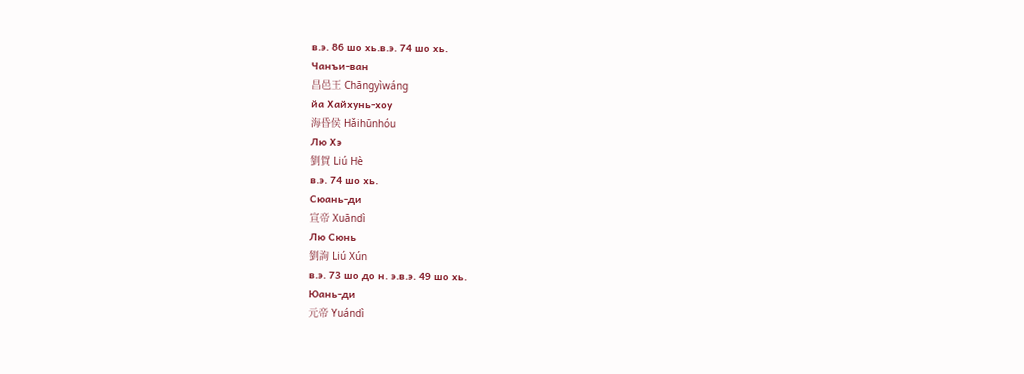в.э. 86 шо хь.в.э. 74 шо хь.
Чанъи-ван
昌邑王 Chāngyìwáng
йа Хайхунь-хоу
海昏侯 Hǎihūnhóu
Лю Хэ
劉賀 Liú Hè
в.э. 74 шо хь.
Сюань-ди
宣帝 Xuāndì
Лю Сюнь
劉詢 Liú Xún
в.э. 73 шо до н. э.в.э. 49 шо хь.
Юань-ди
元帝 Yuándì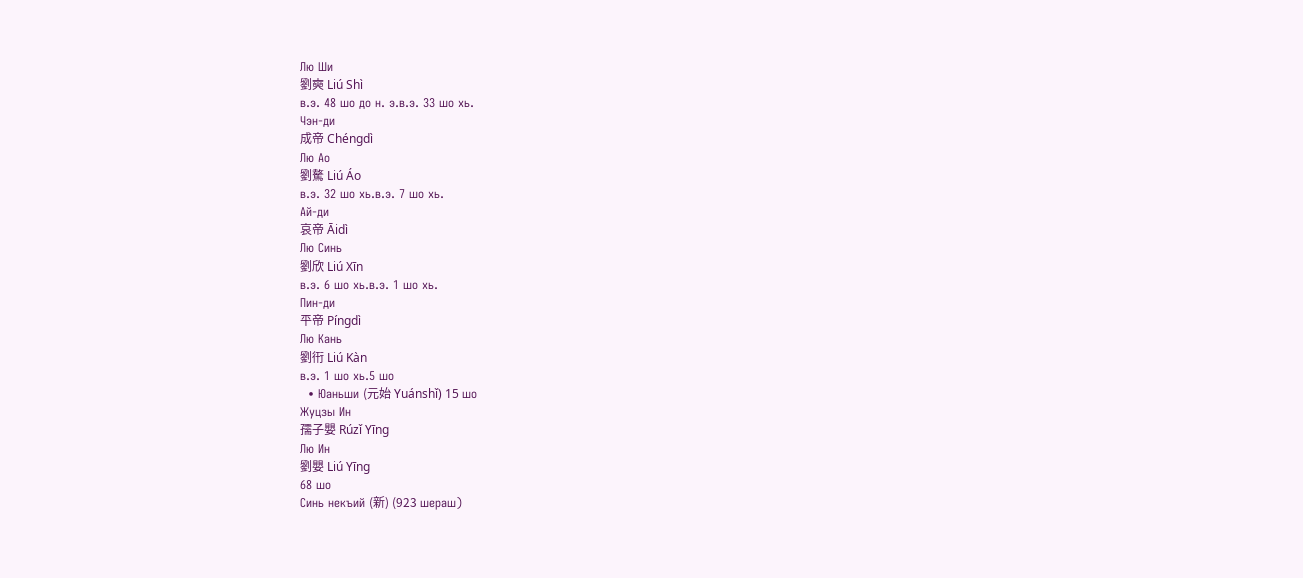Лю Ши
劉奭 Liú Shì
в.э. 48 шо до н. э.в.э. 33 шо хь.
Чэн-ди
成帝 Chéngdì
Лю Ао
劉驁 Liú Áo
в.э. 32 шо хь.в.э. 7 шо хь.
Ай-ди
哀帝 Āidì
Лю Синь
劉欣 Liú Xīn
в.э. 6 шо хь.в.э. 1 шо хь.
Пин-ди
平帝 Píngdì
Лю Кань
劉衎 Liú Kàn
в.э. 1 шо хь.5 шо
  • Юаньши (元始 Yuánshǐ) 15 шо
Жуцзы Ин
孺子嬰 Rúzǐ Yīng
Лю Ин
劉嬰 Liú Yīng
68 шо
Синь некъий (新) (923 шераш)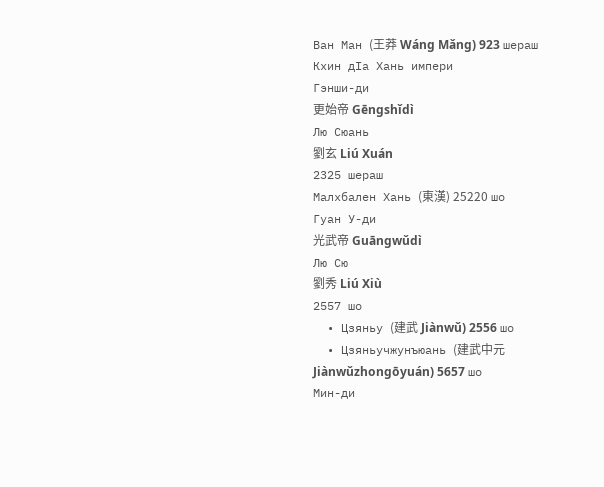Ван Ман (王莽 Wáng Mǎng) 923 шераш
Кхин дӀа Хань импери
Гэнши-ди
更始帝 Gēngshǐdì
Лю Сюань
劉玄 Liú Xuán
2325 шераш
Малхбален Хань (東漢) 25220 шо
Гуан У-ди
光武帝 Guāngwǔdì
Лю Сю
劉秀 Liú Xiù
2557 шо
  • Цзяньу (建武 Jiànwǔ) 2556 шо
  • Цзяньучжунъюань (建武中元 Jiànwǔzhongōyuán) 5657 шо
Мин-ди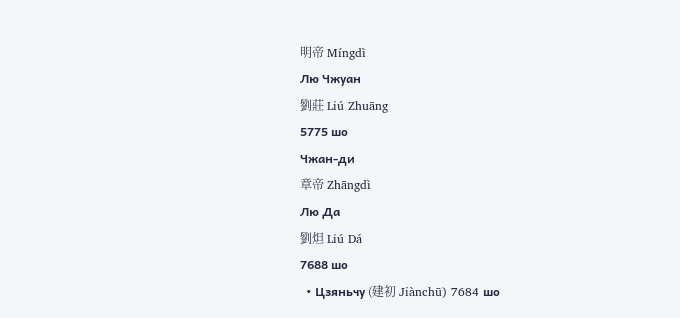明帝 Míngdì
Лю Чжуан
劉莊 Liú Zhuāng
5775 шо
Чжан-ди
章帝 Zhāngdì
Лю Да
劉炟 Liú Dá
7688 шо
  • Цзяньчу (建初 Jiànchū) 7684 шо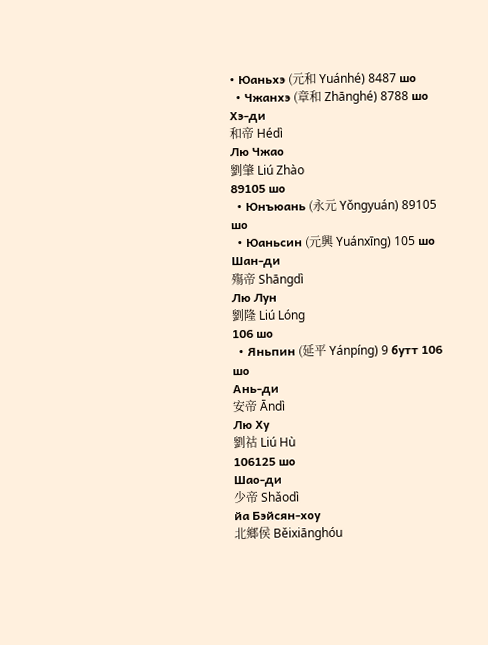• Юаньхэ (元和 Yuánhé) 8487 шо
  • Чжанхэ (章和 Zhānghé) 8788 шо
Хэ-ди
和帝 Hédì
Лю Чжао
劉肇 Liú Zhào
89105 шо
  • Юнъюань (永元 Yǒngyuán) 89105 шо
  • Юаньсин (元興 Yuánxīng) 105 шо
Шан-ди
殤帝 Shāngdì
Лю Лун
劉隆 Liú Lóng
106 шо
  • Яньпин (延平 Yánpíng) 9 бутт 106 шо
Ань-ди
安帝 Āndì
Лю Ху
劉祜 Liú Hù
106125 шо
Шао-ди
少帝 Shǎodì
йа Бэйсян-хоу
北鄉侯 Běixiānghóu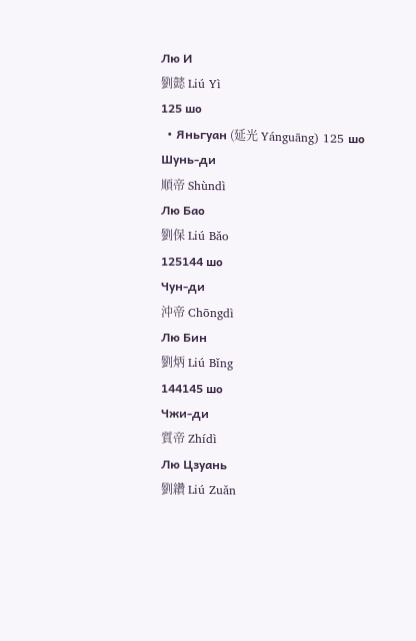Лю И
劉懿 Liú Yì
125 шо
  • Яньгуан (延光 Yánguāng) 125 шо
Шунь-ди
順帝 Shùndì
Лю Бао
劉保 Liú Bǎo
125144 шо
Чун-ди
沖帝 Chōngdì
Лю Бин
劉炳 Liú Bǐng
144145 шо
Чжи-ди
質帝 Zhídì
Лю Цзуань
劉纘 Liú Zuǎn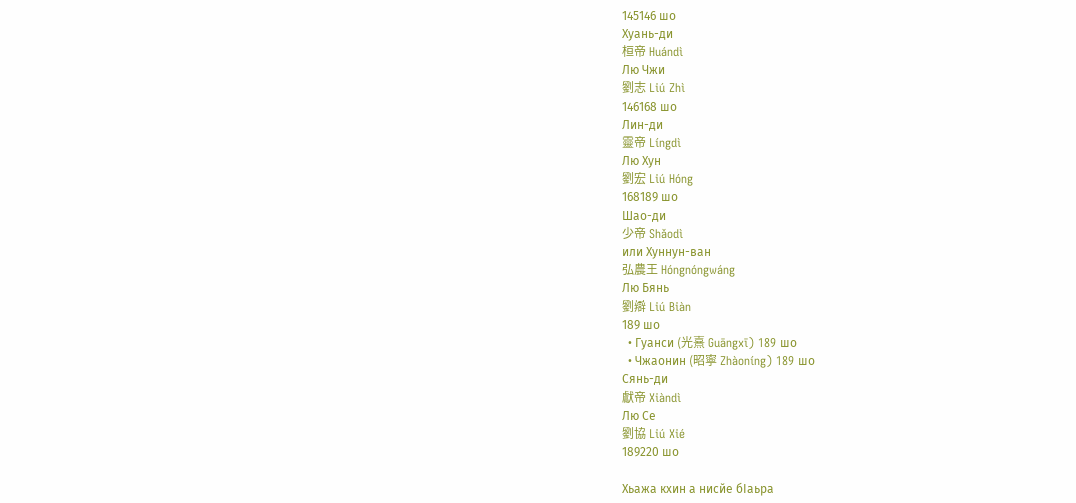145146 шо
Хуань-ди
桓帝 Huándì
Лю Чжи
劉志 Liú Zhì
146168 шо
Лин-ди
靈帝 Língdì
Лю Хун
劉宏 Liú Hóng
168189 шо
Шао-ди
少帝 Shǎodì
или Хуннун-ван
弘農王 Hóngnóngwáng
Лю Бянь
劉辯 Liú Biàn
189 шо
  • Гуанси (光熹 Guāngxī) 189 шо
  • Чжаонин (昭寧 Zhàoníng) 189 шо
Сянь-ди
獻帝 Xiàndì
Лю Се
劉協 Liú Xié
189220 шо

Хьажа кхин а нисйе бӀаьра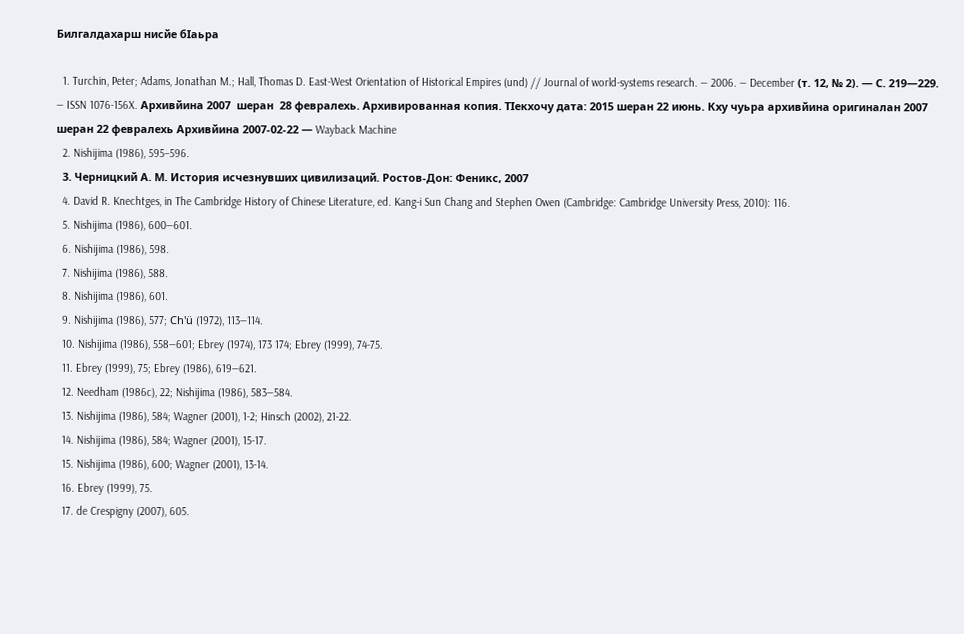Билгалдахарш нисйе бӀаьра

  1. Turchin, Peter; Adams, Jonathan M.; Hall, Thomas D. East-West Orientation of Historical Empires (und) // Journal of world-systems research. — 2006. — December (т. 12, № 2). — С. 219—229. — ISSN 1076-156X. Архивйина 2007  шеран  28 февралехь. Архивированная копия. ТӀекхочу дата: 2015 шеран 22 июнь. Кху чуьра архивйина оригиналан 2007 шеран 22 февралехь Архивйина 2007-02-22 — Wayback Machine
  2. Nishijima (1986), 595–596.
  3. Черницкий А. М. История исчезнувших цивилизаций. Ростов-Дон: Феникс, 2007
  4. David R. Knechtges, in The Cambridge History of Chinese Literature, ed. Kang-i Sun Chang and Stephen Owen (Cambridge: Cambridge University Press, 2010): 116.
  5. Nishijima (1986), 600—601.
  6. Nishijima (1986), 598.
  7. Nishijima (1986), 588.
  8. Nishijima (1986), 601.
  9. Nishijima (1986), 577; Ch'ü (1972), 113—114.
  10. Nishijima (1986), 558—601; Ebrey (1974), 173 174; Ebrey (1999), 74-75.
  11. Ebrey (1999), 75; Ebrey (1986), 619—621.
  12. Needham (1986c), 22; Nishijima (1986), 583—584.
  13. Nishijima (1986), 584; Wagner (2001), 1-2; Hinsch (2002), 21-22.
  14. Nishijima (1986), 584; Wagner (2001), 15-17.
  15. Nishijima (1986), 600; Wagner (2001), 13-14.
  16. Ebrey (1999), 75.
  17. de Crespigny (2007), 605.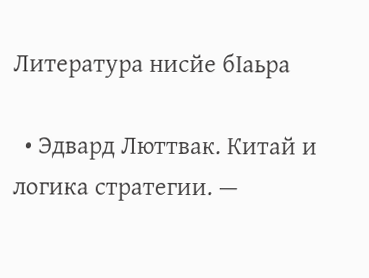Литература нисйе бӀаьра

  • Эдвард Люттвак. Китай и логика стратегии. —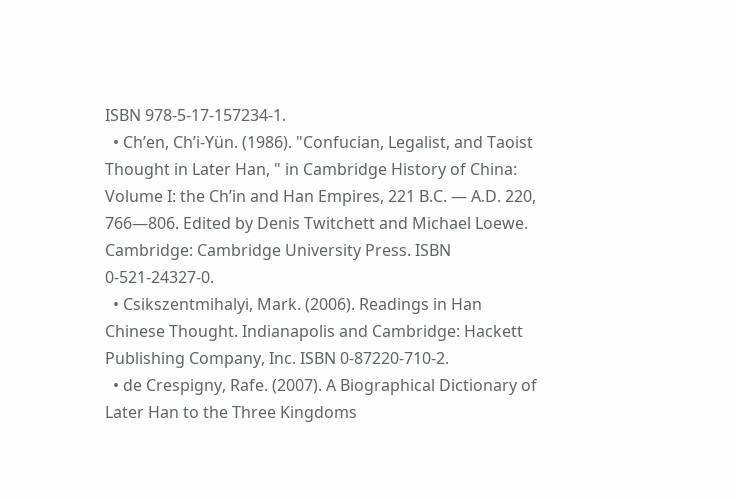ISBN 978-5-17-157234-1.
  • Ch’en, Ch’i-Yün. (1986). "Confucian, Legalist, and Taoist Thought in Later Han, " in Cambridge History of China: Volume I: the Ch’in and Han Empires, 221 B.C. — A.D. 220, 766—806. Edited by Denis Twitchett and Michael Loewe. Cambridge: Cambridge University Press. ISBN 0-521-24327-0.
  • Csikszentmihalyi, Mark. (2006). Readings in Han Chinese Thought. Indianapolis and Cambridge: Hackett Publishing Company, Inc. ISBN 0-87220-710-2.
  • de Crespigny, Rafe. (2007). A Biographical Dictionary of Later Han to the Three Kingdoms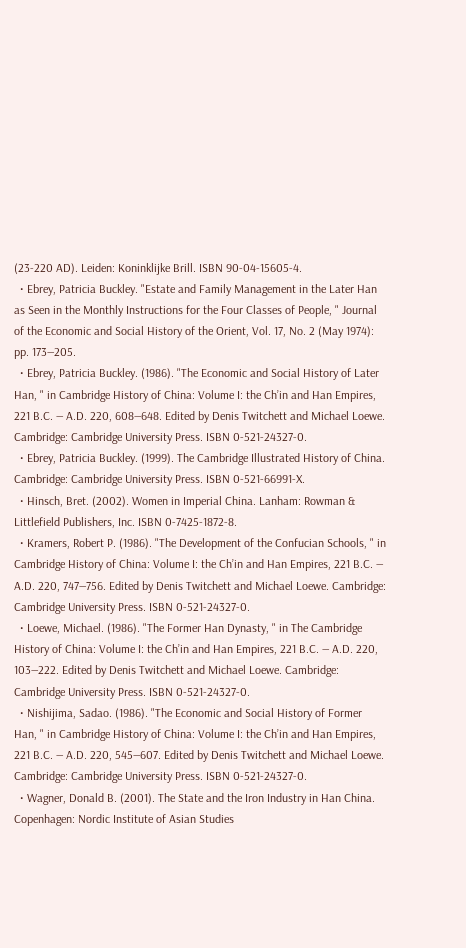(23-220 AD). Leiden: Koninklijke Brill. ISBN 90-04-15605-4.
  • Ebrey, Patricia Buckley. "Estate and Family Management in the Later Han as Seen in the Monthly Instructions for the Four Classes of People, " Journal of the Economic and Social History of the Orient, Vol. 17, No. 2 (May 1974): pp. 173—205.
  • Ebrey, Patricia Buckley. (1986). "The Economic and Social History of Later Han, " in Cambridge History of China: Volume I: the Ch’in and Han Empires, 221 B.C. — A.D. 220, 608—648. Edited by Denis Twitchett and Michael Loewe. Cambridge: Cambridge University Press. ISBN 0-521-24327-0.
  • Ebrey, Patricia Buckley. (1999). The Cambridge Illustrated History of China. Cambridge: Cambridge University Press. ISBN 0-521-66991-X.
  • Hinsch, Bret. (2002). Women in Imperial China. Lanham: Rowman & Littlefield Publishers, Inc. ISBN 0-7425-1872-8.
  • Kramers, Robert P. (1986). "The Development of the Confucian Schools, " in Cambridge History of China: Volume I: the Ch’in and Han Empires, 221 B.C. — A.D. 220, 747—756. Edited by Denis Twitchett and Michael Loewe. Cambridge: Cambridge University Press. ISBN 0-521-24327-0.
  • Loewe, Michael. (1986). "The Former Han Dynasty, " in The Cambridge History of China: Volume I: the Ch’in and Han Empires, 221 B.C. — A.D. 220, 103—222. Edited by Denis Twitchett and Michael Loewe. Cambridge: Cambridge University Press. ISBN 0-521-24327-0.
  • Nishijima, Sadao. (1986). "The Economic and Social History of Former Han, " in Cambridge History of China: Volume I: the Ch’in and Han Empires, 221 B.C. — A.D. 220, 545—607. Edited by Denis Twitchett and Michael Loewe. Cambridge: Cambridge University Press. ISBN 0-521-24327-0.
  • Wagner, Donald B. (2001). The State and the Iron Industry in Han China. Copenhagen: Nordic Institute of Asian Studies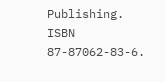Publishing. ISBN 87-87062-83-6.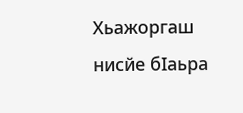Хьажоргаш нисйе бӀаьра